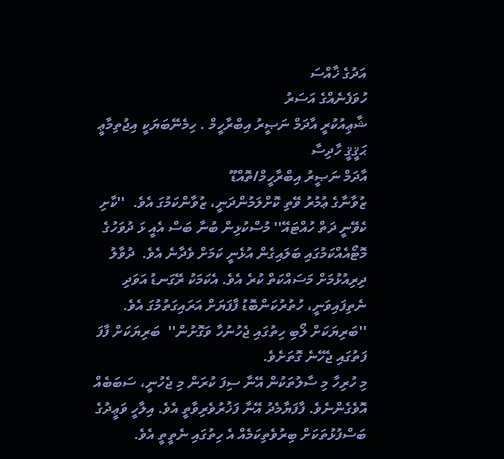އަދުގެ ޚާއްސަ
ހުވަފެނެއްގެ އަސަރު
ޝާޢިއުކުރީ އާދަމް ނަޞީރު އިބްރާހީމް . ހިމެނޭބަޔަކީ އިޖުތިމާޢީ
ޙަޤީޤީ ހާދިސާ
އާދަމް ނަޞީރު އިބްރާހީމް/ތޮއްޑޫ
ޒުވާނާގެ ޢުމުރު ވޭތި ކޮށްލަމުންދަނީ، ޒުވާންކަމުގަ އެވެ.  ''ކާށި ކެވޭނީ ދަތް ހުއްޓައޭ'' މުސްކުޅިން ބުނާ ބަސް އެއީ ޅަ ދުވަހުގެ މޮޓޯއެއްކަމުގައި ބަލައިގެން އުޅެނީ ކަމަށް ވެދާނެ އެވެ.  ދުވާލު ދިރިއުޅުމަށް މަސައްކަތް ކުރެ އެވެ. އެކަމަކު ރޭގަނޑު އަވަދި ނެތިފައިވަނީ، ހުތުރުކަންބޮޑު ފާފަޔަށް އަރައިގަތުމުގަ އެވެ. ''ބަރިޔަކަށް ލޯބި ހިތުގައި ޖެހުނުހާ ވަގޮށުން''  ބަރިޔަކަށް ފާފަ ފަތުގައި ޖެހޭނެ ގޮތަށެވެ.
މި ހުރިހާ މި ސާލުތަކުން އޭނާ ސިފަ ކުރަން މި ޖެހުނީ، ސަބަބެއް އޮވެގެންނެވެ. ފާފަޔާމެދު އޭނާ ފަޚުރުވެރިވާތީ އެވެ. އިލާހީ ވަޢީދުގެ ބަސްފުޅުތަކަށް ބިރުވެތިކަމެއް އެ ހިތުގައި ނެތީތީ އެވެ.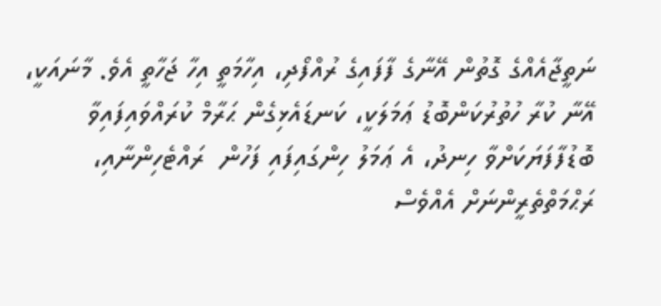ނަތީޖާއެއްގެ ގޮތުން އޭނާގެ ފާފައިގެ ރުއްފޯދި، އިހާމަތީ އިހާ ޖަހާތީ އެވެ. މާނައަކީ، އޭނާ ކުރާ ހުތުރުކަންބޮޑު ޢަމަލަކީ، ކަނޑައެޅިގެން ޙަރާމް ކުރައްވައިފައިވާ ބޮޑުފާފަޔަކަށްވާ ހިނދު، އެ ޢަމަލު ހިންގައިފައި ފަހުން  ރައްޓެހިންނާއި، ރަޙްމަތްތެރީންނަށް އެއްވެސް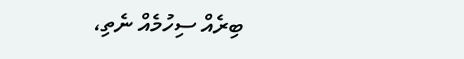ބިރެއް ސިހުމެއް ނެތި،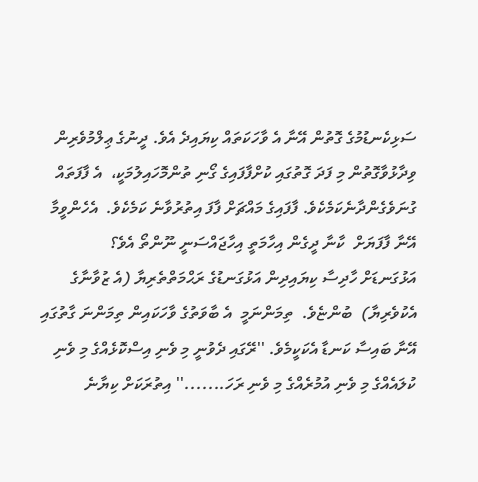ސަޅިކެނޑުމުގެ ގޮތުން އޭނާ އެ ވާހަކަތައް ކިޔައިދެ އެވެ. ދީނުގެ ޢިލްމުވެރިން ވިދާޅުވާގޮތުން މި ފަދަ ގޮތުގައި ކުށްފާފައިގެ ގޯނި ތުންމޮހައިލުމަކީ،  އެ ފާފަތައް ގުނަވެގެންދާނެކަމެކެވެ. ފާފައިގެ މައްޗަށް ފާފަ އިތުރުވާނެ ކަމެކެވެ.  އެހެންވީމާ އޭނާ ފާފަޔަށް  ކާނާ ދީގެން އިހާމަތީ އިހާޖައްސަނީ ނޫންތޯ އެވެ؟
އަޅުގަނޑަށް ހާދިސާ ކިޔައިދިން އަޅުގަނޑުގެ ރަޙްމަތްތެރިޔާ (އެ ޒުވާނާގެ އެކުވެރިޔާ)  ބުންޏެވެ.  ތިމަންނަމީ  އެ ބާވަތުގެ ވާހަކައިން ތިމަންނަ ގާތުގައި އޭނާ ބައިސާ ކަނޑާ އެކަކީމެވެ. ''ރޭގައި ދެވުނީ މި ވެނި އިސްކޮޅެއްގެ މި ވެނި ކުލައެއްގެ މި ވެނި އުމުރެއްގެ މި ވެނި ރަހަ.......'' އިތުރަކަށް ކިޔާނެ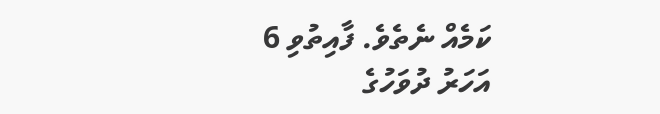ކަމެއް ނެތެވެ. ފާއިތުވި 6 އަހަރު ދުވަހުގެ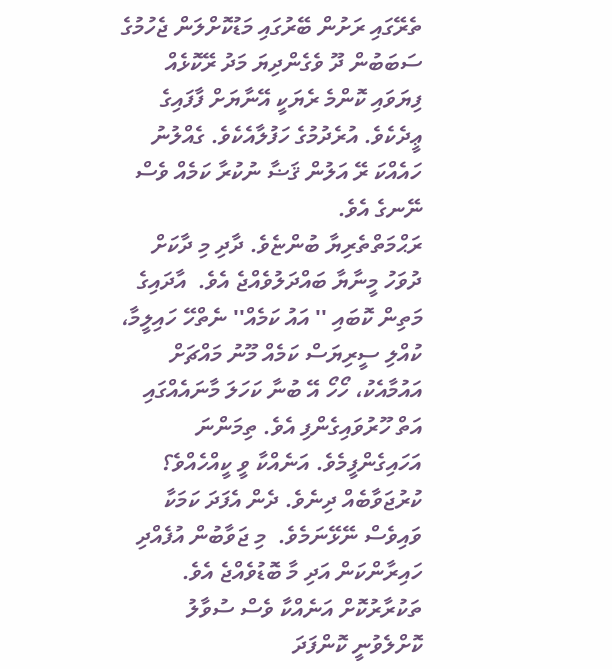ތެރޭގައި ރަށުން ބޭރުގައި މަޑުކޮށްލަން ޖެހުމުގެ ސަބަބުން ދޫ ވެގެންދިޔަ މަދު ރޭކޮޅެއް ފިޔަވައި ކޮންމެ ރެޔަކީ އޭނާޔަށް ފާފައިގެ ޢީދެކެވެ. އުރެދުމުގެ ހަފުލާއެކެވެ. ގެއްލުނު ހައެއްކަ ރޭ އަލުން ޤަޟާ ނުކުރާ ކަމެއް ވެސް ނޭނގެ އެވެ.
ރަޙްމަތްތެރިޔާ ބުންޏެވެ. ދާދި މި ދާކަށް ދުވަހު މީނާޔާ ބައްދަލުވެއްޖެ އެވެ.  އާދައިގެ މަތިން ކޮބައި '' އައު ކަމެއް'' ނެތްހޭ ހައިލީމާ، ކުއްލި ސީރިޔަސް ކަމެއް މޫނު މައްޗަށް އައުމާއެކު، ހޯހޯ އޭ ބުނާ ކަހަލަ މާނައެއްގައި އަތް ހޫރުވައިގެންފި އެވެ. ތިމަންނަ އަހައިގެންފީމެވެ. އަނެއްކާ ވީ ކީއްހެއްވެ؟ ކުރުޖަވާބެއް ދިނެވެ. ދެން އެފަދަ ކަމަކާ ވައިވެސް ނޭޅޭނަމެވެ.  މި ޖަވާބުން އުފެއްދި ހައިރާންކަން އަދި މާ ބޮޑުވެއްޖެ އެވެ. ތަކުރާރުކޮށް އަނެއްކާ ވެސް ސުވާލު ކޮށްލެވުނީ ކޮންފަދަ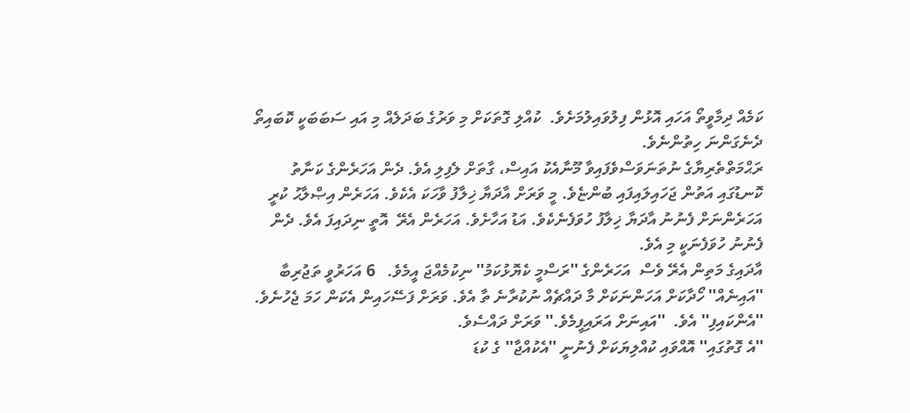ކަމެއް ދިމާވީތޯ އަހައި އޮޅުން ފިލުވައިލުމަށެވެ.  ކުއްލި ގޮތަކަށް މި ވަރުގެ ބަދަލެއް މި އައި ސަބަބަކީ ކޮބައިތޯ ދެނެގަންނަ ހިތުންނެވެ.
ރަޙްމަތްތެރިޔާގެ ނުތަނަވަސްވެފައިވާ މޫނާއެކު އައިސް، ގާތަށް ލެފިލި އެވެ. ދެން އަހަރެންގެ ކަނާތު  ކޮނޑުގައި އަތުން ޖަހައިލައިފައި ބުންޏެވެ. މީ ވަރަށް އާދަޔާ ޚިލާފު ވާހަކަ އެކެވެ. އަހަރެން އިޞްލާޙު ކުރީ އަހަރެންނަށް ފެނުނު އާދަޔާ ޚިލާފު ހުވަފެނެކެވެ. އަޑު އަހާށެވެ. އަހަރެން އެރޭ  އޮތީ ނިދައިފަ އެވެ. ދެން ފެނުނު ހުވަފެނަކީ މި އެވެ.
އާދައިގެ މަތިން އެރޭ ވެސް  އަހަރެންގެ ''ރަސްމީ ކެޔޮޅުކަމު'' ނިކުމެއްޖަ އީމެވެ.   6 އަހަރުވީ ތަޖުރިބާ ''އައިނެއް'' ހޯދާކަށް އަހަންނަކަށް މާ ދައްޗެއް ނުކުރާނެ ތާ އެވެ. ވަރަށް ފަސޭހައިން އެކަން ހަމަ ޖެހުނެވެ. ''އެންކައިފި'' އެވެ.  ''އައިނަށް އަރައިފީމެވެ.'' ވަރަށް ދައްސެވެ.
''އެ ގޮތުގައި'' އޮއްވައި ކުއްލިޔަކަށް ފެނުނީ ''އެކުއްޖާ'' ގެ ކުޑަ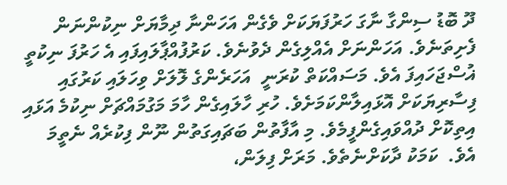ދޫ ބޮޑު ސިންގާ ނާގަ ހަރުފަޔަކަށް ވެގެން އަހަންނާ ދިމާޔަށް ނިކުންނަން ފެށިތަނެވެ. އަހަންނަށް އެއްލިގެން ދެވުނެވެ. ކަރުފުއްޕާލައިފައި އެ ހަރުފަ ނިކުތީ ޣުސްޖަހައިފަ އެވެ. މަސައްކަތް ކުރަނީ  އަހަރެންގެ ލޮލަށް ވިހަލައި ކަރުގައި ފިސާރިޔަކަށް އޮޅައިލާންކަމަށެވެ. ހުރި ހާލައިގެން ހާމަ މަގުމައްޗަށް ނިކުމެ އަޅައި އިތިކޮށް ދުއްވައިގެންފީމެވެ. މި އާފާތުން ބަޗައިގަތުން ނޫން ފިކުރެއް ނެތީމަ އެވެ.  ކަމަކު ދާކަށްނެތެވެ. މަރަށް ފިލަން،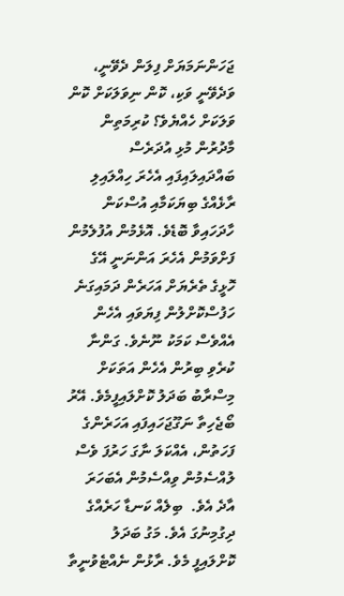ޖަހަންނަމަޔަށް ފިލަން ދެވޭނީ، ވަދެވޭނީ ވަކި، ކޮން ނިވަލަކަށް ކޮން ވަލަކަށް ހެއްޔެވެ؟ ކުރިމަތިން މާދުރުން މުޅި އުދަރެސް ބައްދައިލައިފައި އެހެރަ ހިއްލައިލި ރާޅެއްގެ ބިޔަކަމާއި އުސްކަން ހާދަހައިވާ ބޮޑެވެ. އޮޅެމުން އުފުލެމުން ފަށްވަމުން އެހެރަ އަންނަނީ އޭގެ ހޮޅީގެ ތެރެޔަށް އަހަރެން ދަމައިގަނެ ހަފުސްކޮށްލުން ފިޔަވައި އެހެން އެއްވެސް ކަމަކު ނޫނެވެ. ގަންނާ ކުރެވި ބިރުން އެހެން އަތަކަށް މިސްރާބު ބަދަލު ކޮށްލައިފީމެވެ. އޭރު ބޯޖެހިތާ ނަގޫޖަހައިފައި އަހަރެންގެ ފަހަތުން، އެއްކަލަ ނާގަ ހަރުފަ ވެސް ލުއްސެމުން ވިއްސެމުން އެބަހަރަ އާދެ އެވެ.  ބިލެއް ކަނޑާ ހަރެއްގެ ދިގުމިނުގަ އެވެ. މަގު ބަދަލު ކޮށްލައިފީ މެވެ. ރާޅުން ނެއްޓެވުނީތާ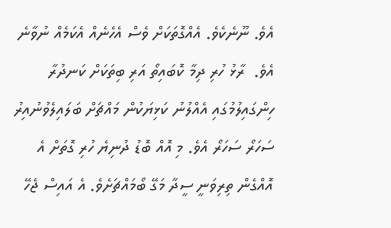އެވެ. ނޫނެކެވެ. އެއްގޮތަކަށް ވެސް އެހެނެއް އެކަމެއް ނުވާނެ އެވެ.  ރާޅު ހުރި ދިމާ ކޮބައިތޯ އަރި ބިތަކަށް ކަނދުރާ ހިންގައިލުމުގައި އެއްލުނު ކަޅިޔަކުން މައްޗަށް ބަލައިލެވުނުއިރު ސަހަރޯ ސަހަރޯ އެވެ. މި އޮއް ބޮޑު ދުނިޔެ ހުރި ގޮތަށް އެ އޮއްގެން ތިރިވަނީ ސީދާ މަގޭ ބޯމައްޗަށެވެ. އެ އައިސް ޖެހޭ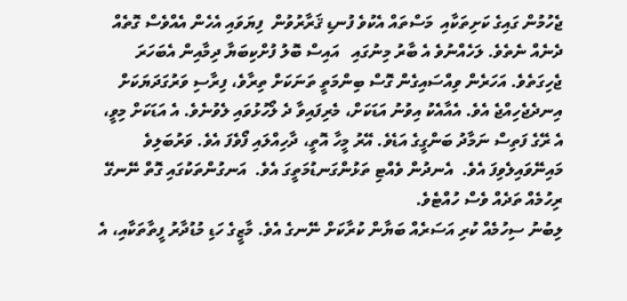ޖެހުމުން ގައިގެ ކަށިތަކާއި  މަސްތައް އެކުވެ ފުނޑި ޤަރާރުވުން  ފިޔަވައި އެހެން އެއްވެސް ގޮތެއް ދެނެއް ނެތެވެ. ލަހެއްނުވެ އެ ބާރު މިނުގައި   އައިސް ބޮލު ފުށްކިބަޔާ ދިމާއިން އެބަހަރަ ޖެހިގަތެވެ. އަހަރެން ވިއްސައިގެން ގޮސް ބިންމަތީ ތަނަކަށް ތިރާވެ، ފިރާސި ވަރުގަދަޔަކަށް އިނދެޖެހިއްޖެ އެވެ. އެއާއެކު އިވުނު އަޑަކަށް، މެރިފައިވާ ދެ ލޯހުޅުވައި ލެވުނެވެ. އެ އަޑަކަށް މިވީ، އެ ރޭގެ ފަތިސް ނަމާދު ބަންގީގެ އަޑެވެ. އޭރު މީހާ އޮތީ، ދާހިއްލައި ފޯވެފަ އެވެ. ވަރުބަލިވެ މައިނޭވައިލެވިފަ އެވެ.  އެނދުން ވެއްޓި ތަޅުންގަނޑުމަތީގަ އެވެ.  އަނގުންތަކުގައި ގޮތް ނޭނގޭ ރިހުމެއް ތަދެއް ވެސް ހުއްޓެވެ.
ލިބުނު ސިހުމެއް ކުރި އަސަރެއް ބަޔާން ކުރާކަށް ނޭނގެ އެވެ. މާޒީގެ ހަޑި މުޑުދާރު ފީތާތަކާއި، އެ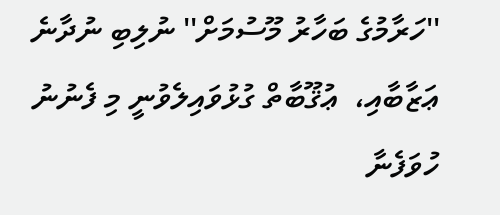''ހަރާމުގެ ބަހާރު މޫސުމަށް'' ނުލިބި ނުދާނެ ޢަޒާބާއި،  ޢުޤޫބާތް ގުޅުވައިލެވުނީ މި ފެނުނު ހުވަފެނާ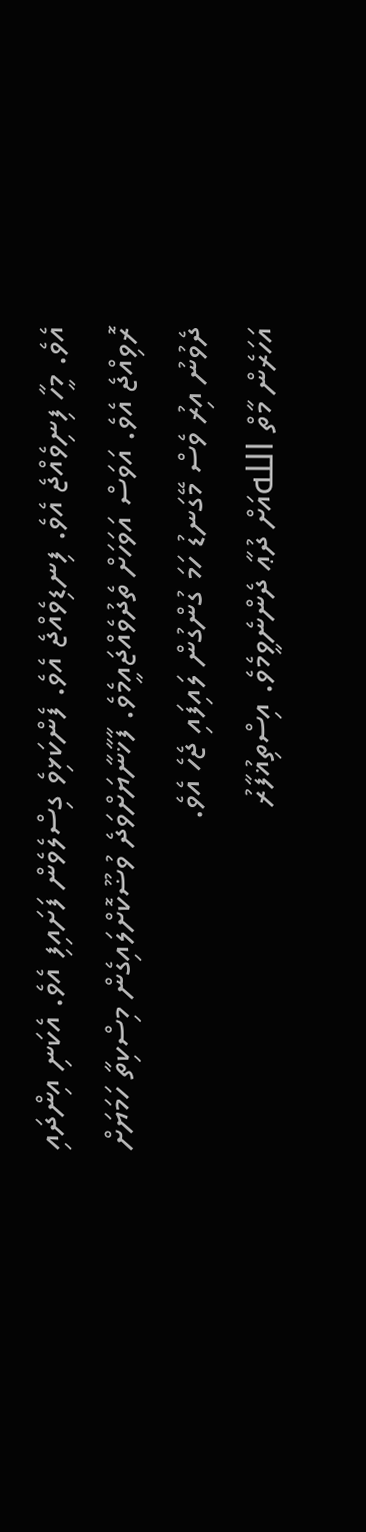އެވެ. މީހާ ފިނިވެއްޖެ އެވެ. ފިނޑިވެއްޖެ އެވެ. ފެންކަޅިވެ ގިސްލެވެން ފަށައިފި އެވެ. އެކަނި އިންދައި ރޮވިއްޖެ އެވެ. އަވަސް އަވަހަށް ތެދުވެއްޖައީމެވެ. ފާޚާނާޔަށްވަދެ ވުޟޫކޮށްލައިގެން މިސްކިތާ ހަމަޔަށް ދެވުނު އިރު ވެސް މޭގަނޑު ހަމަ ގުންގުން ލައިފައި ޖެހެ އެވެ.
އަހަރެން މާތް اللهއަށް ދުޢާ ދެންނެވީމެވެ. އިސްތިޣުފާރު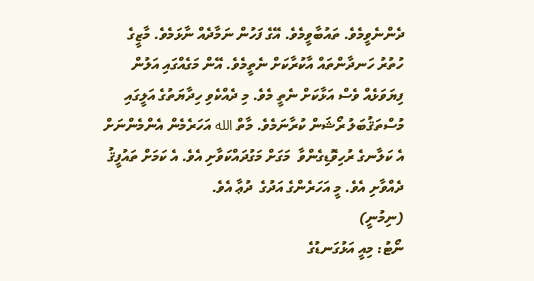ދެންނެވީމެވެ. ތައުބާވީމެވެ. އޭގެ ފަހުން ނަމާދެއް ނާޅަމެވެ. މާޒީގެ ހުތުރު ހަނދާންތައް އާކުރާކަށް ނެތީމެވެ. އޭން މަގެއްގައި އަލުން ފިޔަވަޅެއް ވެސް އަޅާކަށް ނެތީ މެވެ. މި ދެއްކެވި ހިދާޔަތުގެ އަލީގައި މުސްތަޤުބަލު ރޯޝަން ކުރާނަމެވެ. މާތް الله އަހަރެމެން އެންމެންނަށް އެ ކަލާނގެ ރުހިވޮޑިގެންވާ  މަގަށް މަގުދައްކަވާށި އެވެ. އެ ކަމަށް ތައުފީޤު ދެއްވާށި އެވެ. މީ އަހަރެންގެ އަދުގެ  ދުޢާ އެވެ.
(ނިމުނީ)
ނޯޓު: މިއީ އަޅުގަނޑުގެ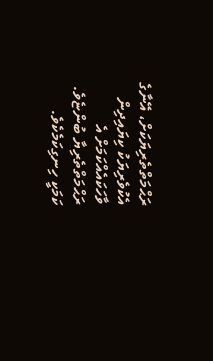ރަޙްމަތްތެރިޔަކަށް، އޭނާގެ އެކުވެރިޔަކު ކިޔައިދިން ވާހަކައެއްކަމަށް އެ ރަޙްމަތްތެރިޔާ ބުންޏެވެ. ކަމަކީ ހިނގިކަމެކެވެ.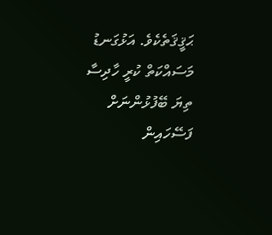ޙަޤީޤަތެކެވެ. އަޅުގަނޑު މަސައްކަތް ކުރީ ހާދިސާ ތިޔަ ބޭފުޅުންނަށް ފަސޭހައިން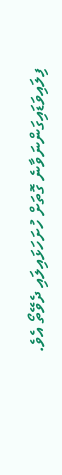ފިލައިވަޑައިގަންނަވާނެ ގޮތަށް ހުށަހަޅައިލައި ދެވޭތޯ އެވެ.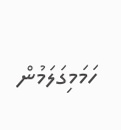ހަމަމިގަލަމުން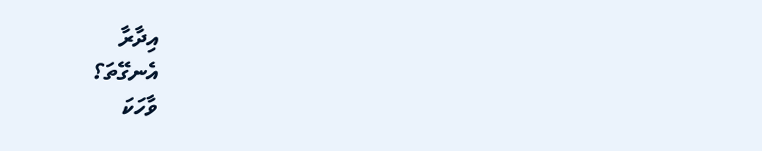އިދާރާ
އެނގޭތަ؟
ވާހަކަ